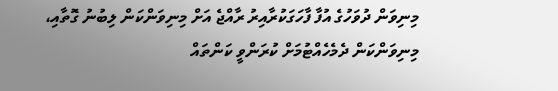މިނިވަން ދުވަހުގެ އުފާ ފާހަގަކުރާއިރު ރާއްޖެ އަށް މިނިވަންކަން ލިބުނު ގޮތާއި، މިނިވަންކަން ދެމެހެއްޓުމަށް ކުރަންވީ ކަންތައް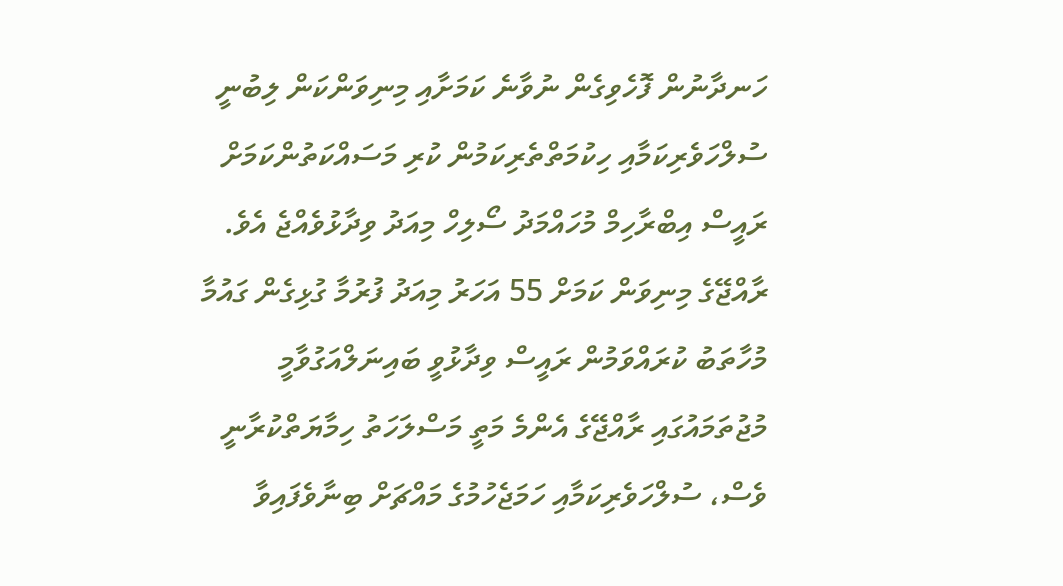ހަނދާނުން ފޮހެވިގެން ނުވާނެ ކަމަށާއި މިނިވަންކަން ލިބުނީ ސުލްހަވެރިކަމާއި ހިކުމަތްތެރިކަމުން ކުރި މަސައްކަތުންކަމަށް ރައީސް އިބްރާހިމް މުހައްމަދު ސޯލިހް މިއަދު ވިދާޅުވެއްޖެ އެވެ.
ރާއްޖޭގެ މިނިވަން ކަމަށް 55 އަހަރު މިއަދު ފުރުމާ ގުޅިގެން ގައުމާ މުހާތަބު ކުރައްވަމުން ރައީސް ވިދާޅުވީ ބައިނަލްއަގުވާމީ މުޖުތަމައުގައި ރާއްޖޭގެ އެންމެ މަތީ މަސްލަހަތު ހިމާޔަތްކުރާނީ ވެސް، ސުލްހަވެރިކަމާއި ހަމަޖެހުމުގެ މައްޗަށް ބިނާވެފައިވާ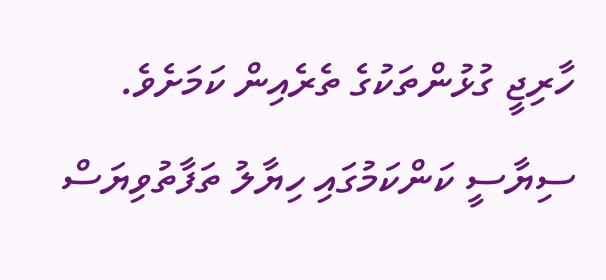ހާރިޖީ ގުޅުންތަކުގެ ތެރެއިން ކަމަށެވެ.
ސިޔާސީ ކަންކަމުގައި ހިޔާލު ތަފާތުވިޔަސް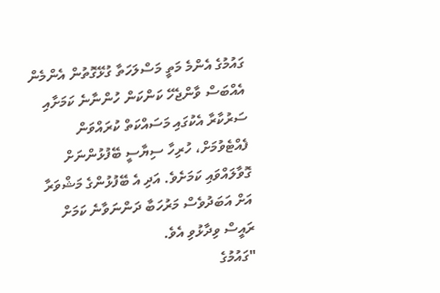ގައުމުގެ އެންމެ މަތީ މަސްލަހަތާ ގުޅޭގޮތުން އެންމެން އެއްބަސް ވާންޖެހޭ ކަންކަން ހުންނާނެ ކަމަށާއި ސަރުކާރާ އެކުގައި މަސައްކަތް ކުރައްވަން ފެއްޓެވުމަށް، ހުރިހާ ސިޔާސީ ބޭފުޅުންނަށް ގޮވާލައްވައި ކަމަށެވެ. އަދި އެ ބޭފުޅުންގެ މަޝްވަރާ އަށް އަބަދުވެސް މަރުހަބާ ދަންނަވާނެ ކަމަށް ރައީސް ވިދާޅުވި އެވެ.
"ގައުމުގެ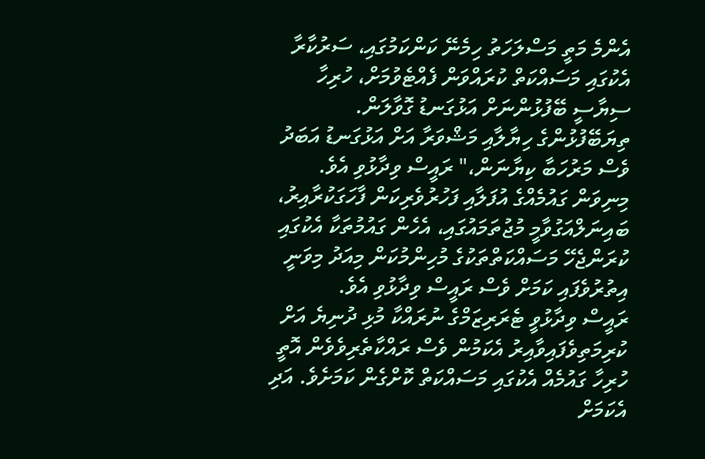އެންމެ މަތީ މަސްލަހަތު ހިމެނޭ ކަންކަމުގައި، ސަރުކާރާ އެކުގައި މަސައްކަތް ކުރައްވަން ފެއްޓެވުމަށް، ހުރިހާ ސިޔާސީ ބޭފުޅުންނަށް އަޅުގަނޑު ގޮވާލަން. ތިޔަބޭފުޅުންގެ ހިޔާލާއި މަޝްވަރާ އަށް އަޅުގަނޑު އަބަދު ވެސް މަރުހަބާ ކިޔާނަން،" ރައީސް ވިދާޅުވި އެވެ.
މިނިވަން ގައުމެއްގެ އުފަލާއި ފަހުރުވެރިކަން ފާހަގަކުރާއިރު، ބައިނަލްއަގުވާމީ މުޖުތަމައުގައި، އެހެން ގައުމުތަކާ އެކުގައި ކުރަންޖެހޭ މަސައްކަތްތަކުގެ މުހިންމުކަން މިއަދު މިވަނީ އިތުރުވެފައި ކަމަށް ވެސް ރައީސް ވިދާޅުވި އެވެ.
ރައީސް ވިދާޅުވީ ޓެރަރިޒަމްގެ ނުރައްކާ މުޅި ދުނިޔެ އަށް ކުރިމަތިވެފައިވާއިރު އެކަމުން ވެސް ރައްކާތެރިވެވެން އޮތީ ހުރިހާ ގައުމެއް އެކުގައި މަސައްކަތް ކޮށްގެން ކަމަށެވެ. އަދި އެކަމަށް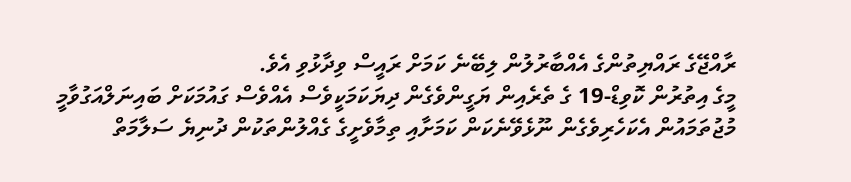ރާއްޖޭގެ ރައްޔިތުންގެ އެއްބާރުލުން ލިބޭނެ ކަމަށް ރައީސް ވިދާޅުވި އެވެ.
މީގެ އިތުރުން ކޮވިޑް-19 ގެ ތެރެއިން ޔަގީންވެގެން ދިޔަކަމަކީވެސް އެއްވެސް ގައުމަކަށް ބައިނަލްއަގުވާމީ މުޖުތަމައުން އެކަހެރިވެގެން ނޫޅެވޭނެކަން ކަމަށާއި ތިމާވެށީގެ ގެއްލުންތަކުން ދުނިޔެ ސަލާމަތް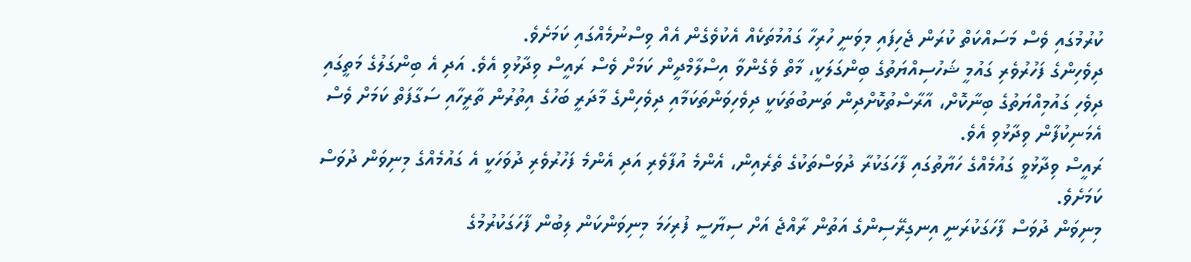ކުރުމުގައި ވެސް މަސައްކަތް ކުރަން ޖެހިފައި މިވަނީ ހުރިހާ ގައުމުތަކެއް އެކުވެގެން އެއް ވިސްނުމެއްގައި ކަމަށެވެ.
ދިވެހިންގެ ފަހުރުވެރި ގައުމީ ޝަހުސިއްޔަތުގެ ބިންގަލަކީ، މާތް ވެގެންވާ އިސްލާމްދީން ކަމަށް ވެސް ރައީސް ވިދާޅުވި އެވެ. އަދި އެ ބިންގަލުގެ މަތީގައި ދިވެހި ގައުމިއްޔަތުގެ ބިނާކޮށް، އާރާސްތުކޮށްދިން ތަނބުތަކަކީ ދިވެހިވަންތަކަމާއި ދިވެހިންގެ މާދަރީ ބަހުގެ އިތުރުން ތާރީހާއި ސަގާފަތް ކަމަށް ވެސް އެމަނިކުފާން ވިދާޅުވި އެވެ.
ރައީސް ވިދާޅުވީ ގައުމެއްގެ ހަޔާތުގައި ފާހަގަކުރާ ދުވަސްތަކުގެ ތެރެއިން، އެންމެ އުފާވެރި އަދި އެންމެ ފަހުރުވެރި ދުވަހަކީ އެ ގައުމެއްގެ މިނިވަން ދުވަސް ކަމަށެވެ.
މިނިވަން ދުވަސް ފާހަގަކުރަނީ އިނގިރޭސިންގެ އަތުން ރާއްޖެ އަށް ސިޔާސީ ފުރިހަމަ މިނިވަންކަން ލިބުން ފާހަގަކުރުމުގެ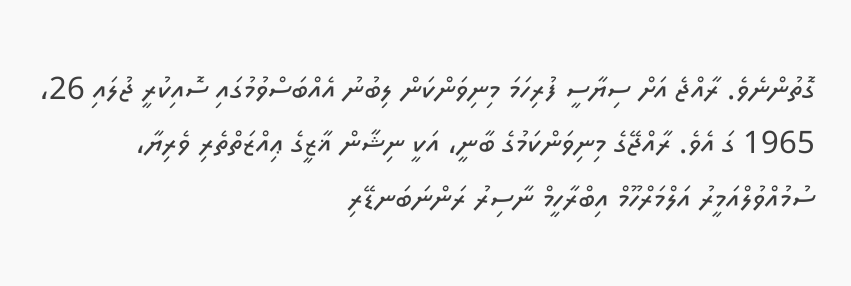ގޮތުންނެވެ. ރާއްޖެ އަށް ސިޔާސީ ފުރިހަމަ މިނިވަންކަން ލިބުނު އެއްބަސްވުމުގައި ސޮއިކުރީ ޖުލައި 26، 1965 ގަ އެވެ. ރާއްޖޭގެ މިނިވަންކަމުގެ ބާނީ، އަކީ ނިޝާން ޣާޒީގެ ޢިއްޒަތްތެރި ވެރިޔާ، ސުމުއްވުލްއަމީރު އަލްމަރްހޫމް އިބްރާހީމް ނާސިރު ރަންނަބަނޑޭރި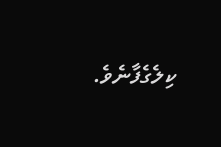ކިލެގެފާނެވެ.